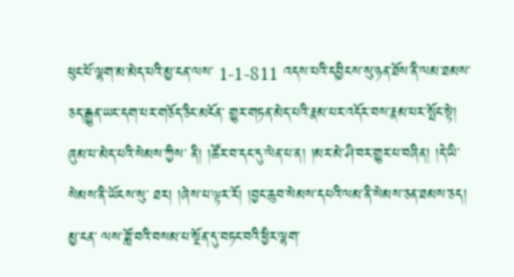ཕུང་པོ་ལྷག་མ་མེད་པའི་མྱ་ངན་ལས་ 1-1-811 འདས་པའི་དབྱིངས་སུ་ཉན་ཐོས་ནི་ལམ་ཐམས་ཅད་རྒྱུན་ཡང་དག་པར་གཅོད་ཅིང་མངོན་ གྱུར་གཏན་མེད་པའི་རྣམ་པར་འདོར་བས་རྣམ་པར་སྤོང་སྟེ། ཞུམ་པ་མེད་པའི་སེམས་ཀྱིས་ ནི། །ཚོར་བ་དང་དུ་ལེན་པ་ན། །མར་མེ་ཤི་བར་གྱུར་པ་བཞིན། །དེ་ཡི་སེམས་ནི་ཡོངས་སུ་ ཐར། །ཞེས་པ་ལྟར་རོ། །བྱང་ཆུབ་སེམས་དཔའི་ལམ་ནི་སེམས་ཅན་ཐམས་ཅད། མྱ་ངན་ ལས་ཟློ་བའི་བསམ་པ་སྔོན་དུ་བཏང་བའི་ཕྱིར་ལྷག་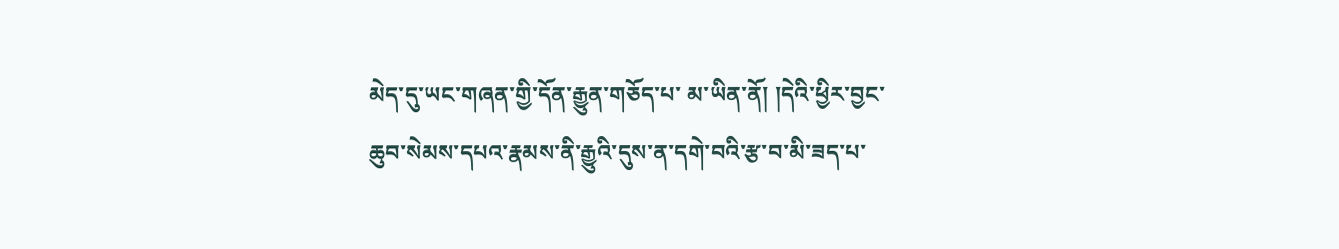མེད་དུ་ཡང་གཞན་གྱི་དོན་རྒྱུན་གཅོད་པ་ མ་ཡིན་ནོ། །དེའི་ཕྱིར་བྱང་ཆུབ་སེམས་དཔའ་རྣམས་ནི་རྒྱུའི་དུས་ན་དགེ་བའི་རྩ་བ་མི་ཟད་པ་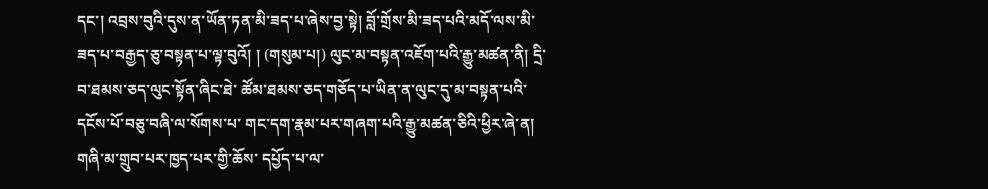དང་། འབྲས་བུའི་དུས་ན་ཡོན་ཏན་མི་ཟད་པ་ཞེས་བྱ་སྟེ། བློ་གྲོས་མི་ཟད་པའི་མདོ་ལས་མི་ ཟད་པ་བརྒྱད་ཅུ་བསྟན་པ་ལྟ་བུའོ། ། (གསུམ་པ།) ལུང་མ་བསྟན་འཇོག་པའི་རྒྱུ་མཚན་ནི། དྲི་བ་ཐམས་ཅད་ལུང་སྟོན་ཞིང་ཐེ་ ཚོམ་ཐམས་ཅད་གཅོད་པ་ཡིན་ན་ལུང་དུ་མ་བསྟན་པའི་དངོས་པོ་བཅུ་བཞི་ལ་སོགས་པ་ གང་དག་རྣམ་པར་གཞག་པའི་རྒྱུ་མཚན་ཅིའི་ཕྱིར་ཞེ་ན། གཞི་མ་གྲུབ་པར་ཁྱད་པར་གྱི་ཆོས་ དཔྱོད་པ་ལ་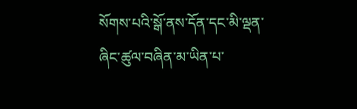སོགས་པའི་སྒོ་ནས་དོན་དང་མི་ལྡན་ཞིང་ཚུལ་བཞིན་མ་ཡིན་པ་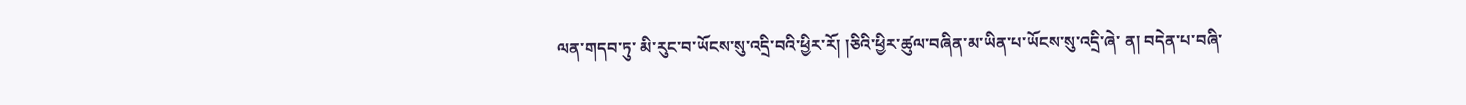ལན་གདབ་ཏུ་ མི་རུང་བ་ཡོངས་སུ་འདྲི་བའི་ཕྱིར་རོ། །ཅིའི་ཕྱིར་ཚུལ་བཞིན་མ་ཡིན་པ་ཡོངས་སུ་འདྲི་ཞེ་ ན། བདེན་པ་བཞི་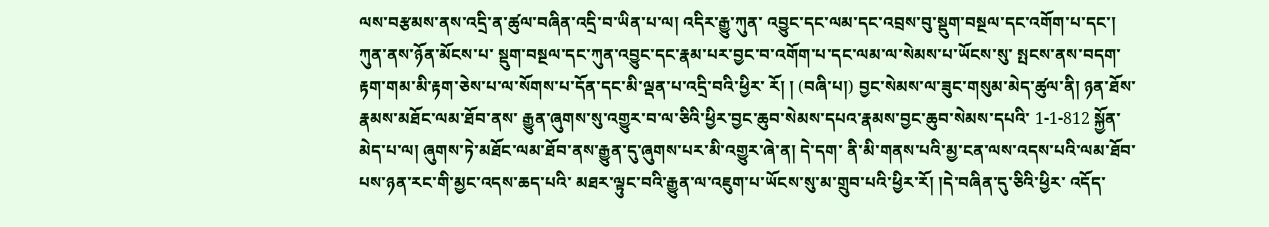ལས་བརྩམས་ནས་འདྲི་ན་ཚུལ་བཞིན་འདྲི་བ་ཡིན་པ་ལ། འདིར་རྒྱུ་ཀུན་ འབྱུང་དང་ལམ་དང་འབྲས་བུ་སྡུག་བསྔལ་དང་འགོག་པ་དང་། ཀུན་ནས་ཉོན་མོངས་པ་ སྡུག་བསྔལ་དང་ཀུན་འབྱུང་དང་རྣམ་པར་བྱང་བ་འགོག་པ་དང་ལམ་ལ་སེམས་པ་ཡོངས་སུ་ སྤངས་ནས་བདག་རྟག་གམ་མི་རྟག་ཅེས་པ་ལ་སོགས་པ་དོན་དང་མི་ལྡན་པ་འདྲི་བའི་ཕྱིར་ རོ། ། (བཞི་པ།) བྱང་སེམས་ལ་ཟུང་གསུམ་མེད་ཚུལ་ནི། ཉན་ཐོས་རྣམས་མཐོང་ལམ་ཐོབ་ནས་ རྒྱུན་ཞུགས་སུ་འགྱུར་བ་ལ་ཅིའི་ཕྱིར་བྱང་ཆུབ་སེམས་དཔའ་རྣམས་བྱང་ཆུབ་སེམས་དཔའི་ 1-1-812 སྐྱོན་མེད་པ་ལ། ཞུགས་ཏེ་མཐོང་ལམ་ཐོབ་ནས་རྒྱུན་དུ་ཞུགས་པར་མི་འགྱུར་ཞེ་ན། དེ་དག་ ནི་མི་གནས་པའི་མྱ་ངན་ལས་འདས་པའི་ལམ་ཐོབ་པས་ཉན་རང་གི་མྱང་འདས་ཆད་པའི་ མཐར་ལྟུང་བའི་རྒྱུན་ལ་འཇུག་པ་ཡོངས་སུ་མ་གྲུབ་པའི་ཕྱིར་རོ། །དེ་བཞིན་དུ་ཅིའི་ཕྱིར་ འདོད་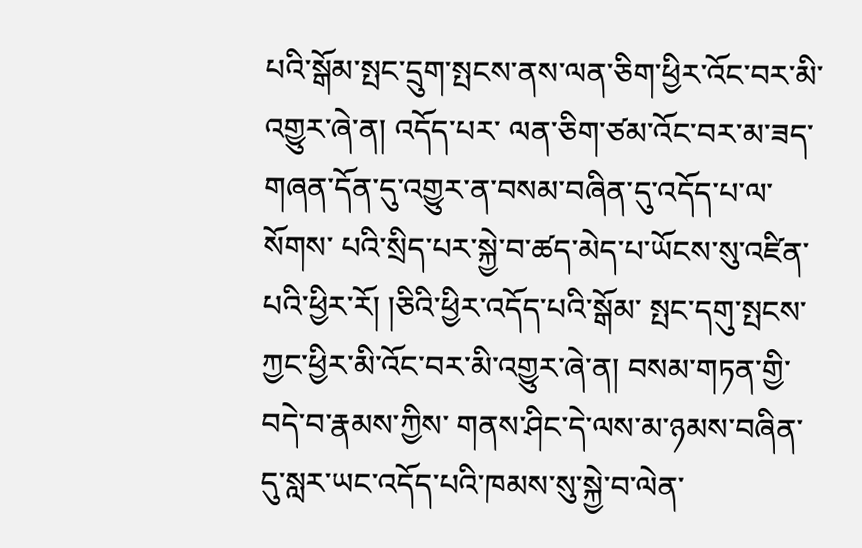པའི་སྒོམ་སྤང་དྲུག་སྤངས་ནས་ལན་ཅིག་ཕྱིར་འོང་བར་མི་འགྱུར་ཞེ་ན། འདོད་པར་ ལན་ཅིག་ཙམ་འོང་བར་མ་ཟད་གཞན་དོན་དུ་འགྱུར་ན་བསམ་བཞིན་དུ་འདོད་པ་ལ་སོགས་ པའི་སྲིད་པར་སྐྱེ་བ་ཚད་མེད་པ་ཡོངས་སུ་འཛིན་པའི་ཕྱིར་རོ། །ཅིའི་ཕྱིར་འདོད་པའི་སྒོམ་ སྤང་དགུ་སྤངས་ཀྱང་ཕྱིར་མི་འོང་བར་མི་འགྱུར་ཞེ་ན། བསམ་གཏན་གྱི་བདེ་བ་རྣམས་ཀྱིས་ གནས་ཤིང་དེ་ལས་མ་ཉམས་བཞིན་དུ་སླར་ཡང་འདོད་པའི་ཁམས་སུ་སྐྱེ་བ་ལེན་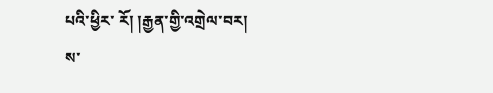པའི་ཕྱིར་ རོ། །རྒྱན་གྱི་འགྲེལ་བར། ས་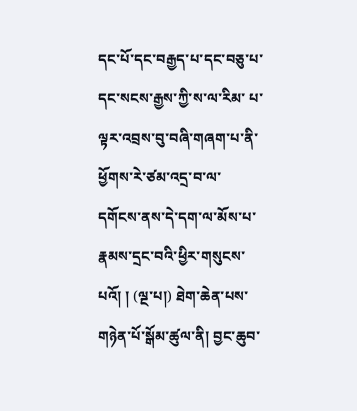དང་པོ་དང་བརྒྱད་པ་དང་བཅུ་པ་དང་སངས་རྒྱས་ཀྱི་ས་ལ་རིམ་ པ་ལྟར་འབྲས་བུ་བཞི་གཞག་པ་ནི་ཕྱོགས་རེ་ཙམ་འདྲ་བ་ལ་དགོངས་ནས་དེ་དག་ལ་མོས་པ་ རྣམས་དྲང་བའི་ཕྱིར་གསུངས་པའོ། ། (ལྔ་པ།) ཐེག་ཆེན་པས་གཉེན་པོ་སྒོམ་ཚུལ་ནི། བྱང་ཆུབ་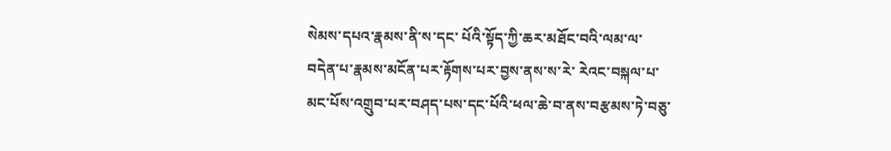སེམས་དཔའ་རྣམས་ནི་ས་དང་ པོའི་སྟོད་ཀྱི་ཆར་མཐོང་བའི་ལམ་ལ་བདེན་པ་རྣམས་མངོན་པར་རྟོགས་པར་བྱས་ནས་ས་རེ་ རེའང་བསྐལ་པ་མང་པོས་འགྲུབ་པར་བཤད་པས་དང་པོའི་ཕལ་ཆེ་བ་ནས་བརྩམས་ཏེ་བཅུ་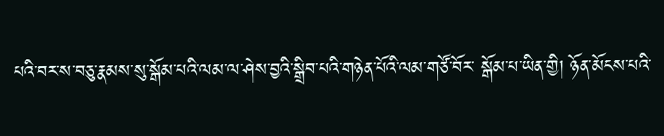པའི་བར་ས་བཅུ་རྣམས་སུ་སྒོམ་པའི་ལམ་ལ་ཤེས་བྱའི་སྒྲིབ་པའི་གཉེན་པོའི་ལམ་གཙོ་བོར་ སྒོམ་པ་ཡིན་གྱི། ཉོན་མོངས་པའི་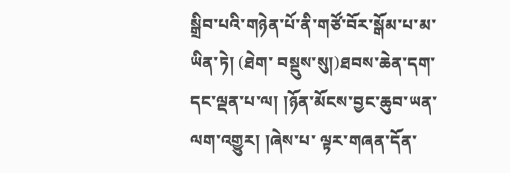སྒྲིབ་པའི་གཉེན་པོ་ནི་གཙོ་བོར་སྒོམ་པ་མ་ཡིན་ཏེ། (ཐེག་ བསྡུས་སུ།)ཐབས་ཆེན་དག་དང་ལྡན་པ་ལ། །ཉོན་མོངས་བྱང་ཆུབ་ཡན་ལག་འགྱུར། །ཞེས་པ་ ལྟར་གཞན་དོན་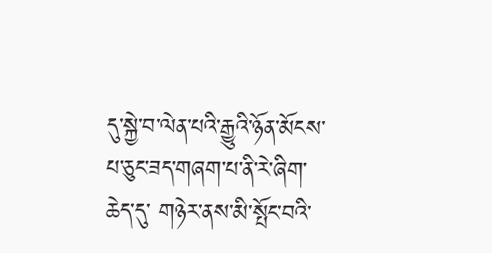དུ་སྐྱེ་བ་ལེན་པའི་རྒྱུའི་ཉོན་མོངས་པ་ཅུང་ཟད་གཞག་པ་ནི་རེ་ཞིག་ཆེད་དུ་ གཉེར་ནས་མི་སྤོང་བའི་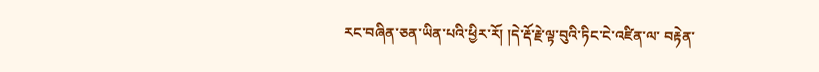རང་བཞིན་ཅན་ཡིན་པའི་ཕྱིར་རོ། །དེ་རྡོ་རྗེ་ལྟ་བུའི་ཏིང་ངེ་འཛིན་ལ་ བརྟེན་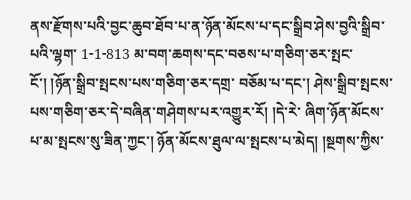ནས་རྫོགས་པའི་བྱང་ཆུབ་ཐོབ་པ་ན་ཉོན་མོངས་པ་དང་སྒྲིབ་ཤེས་བྱའི་སྒྲིབ་པའི་ལྷག་ 1-1-813 མ་བག་ཆགས་དང་བཅས་པ་གཅིག་ཅར་སྤང་ངོ་། །ཉོན་སྒྲིབ་སྤངས་པས་གཅིག་ཅར་དགྲ་ བཅོམ་པ་དང་། ཤེས་སྒྲིབ་སྤངས་པས་གཅིག་ཅར་དེ་བཞིན་གཤེགས་པར་འགྱུར་རོ། །དེ་རེ་ ཞིག་ཉོན་མོངས་པ་མ་སྤངས་སུ་ཟིན་ཀྱང་། ཉོན་མོངས་ཐུལ་ལ་སྤངས་པ་མེད། །སྔགས་ཀྱིས་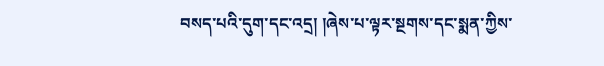བསད་པའི་དུག་དང་འདྲ། །ཞེས་པ་ལྟར་སྔགས་དང་སྨན་ཀྱིས་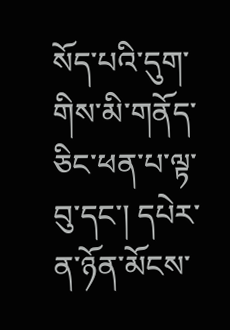སོད་པའི་དུག་གིས་མི་གནོད་ ཅིང་ཕན་པ་ལྟ་བུ་དང་། དཔེར་ན་ཉོན་མོངས་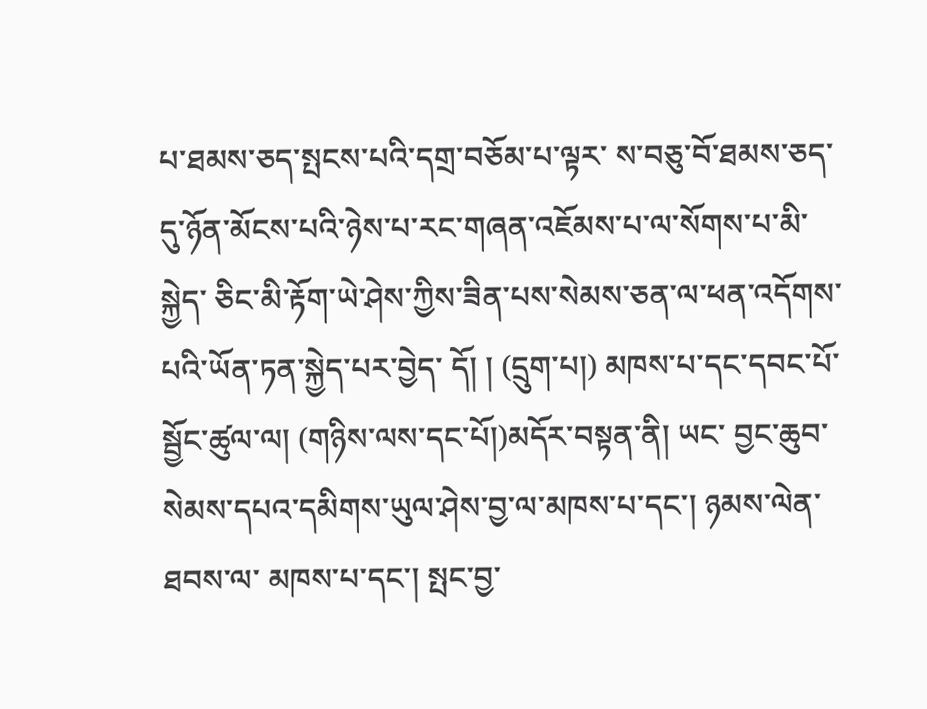པ་ཐམས་ཅད་སྤངས་པའི་དགྲ་བཅོམ་པ་ལྟར་ ས་བཅུ་བོ་ཐམས་ཅད་དུ་ཉོན་མོངས་པའི་ཉེས་པ་རང་གཞན་འཇོམས་པ་ལ་སོགས་པ་མི་སྐྱེད་ ཅིང་མི་རྟོག་ཡེ་ཤེས་ཀྱིས་ཟིན་པས་སེམས་ཅན་ལ་ཕན་འདོགས་པའི་ཡོན་ཏན་སྐྱེད་པར་བྱེད་ དོ། ། (དྲུག་པ།) མཁས་པ་དང་དབང་པོ་སྦྱོང་ཚུལ་ལ། (གཉིས་ལས་དང་པོ།)མདོར་བསྟན་ནི། ཡང་ བྱང་ཆུབ་སེམས་དཔའ་དམིགས་ཡུལ་ཤེས་བྱ་ལ་མཁས་པ་དང་། ཉམས་ལེན་ཐབས་ལ་ མཁས་པ་དང་། སྤང་བྱ་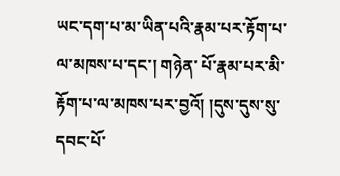ཡང་དག་པ་མ་ཡིན་པའི་རྣམ་པར་རྟོག་པ་ལ་མཁས་པ་དང་། གཉེན་ པོ་རྣམ་པར་མི་རྟོག་པ་ལ་མཁས་པར་བྱའོ། །དུས་དུས་སུ་དབང་པོ་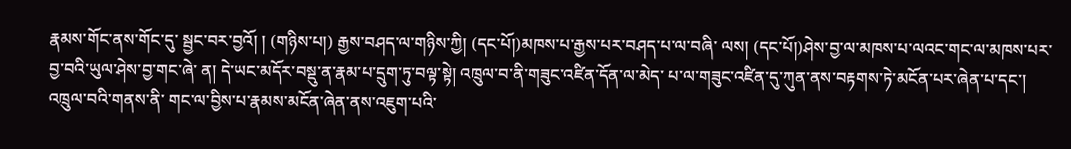རྣམས་གོང་ནས་གོང་དུ་ སྦྱང་བར་བྱའོ། ། (གཉིས་པ།) རྒྱས་བཤད་ལ་གཉིས་ཀྱི། (དང་པོ།)མཁས་པ་རྒྱས་པར་བཤད་པ་ལ་བཞི་ ལས། (དང་པོ།)ཤེས་བྱ་ལ་མཁས་པ་ལའང་གང་ལ་མཁས་པར་བྱ་བའི་ཡུལ་ཤེས་བྱ་གང་ཞེ་ ན། དེ་ཡང་མདོར་བསྡུ་ན་རྣམ་པ་དྲུག་ཏུ་བལྟ་སྟེ། འཁྲུལ་བ་ནི་གཟུང་འཛིན་དོན་ལ་མེད་ པ་ལ་གཟུང་འཛིན་དུ་ཀུན་ནས་བརྟགས་ཏེ་མངོན་པར་ཞེན་པ་དང་། འཁྲུལ་བའི་གནས་ནི་ གང་ལ་བྱིས་པ་རྣམས་མངོན་ཞེན་ནས་འཇུག་པའི་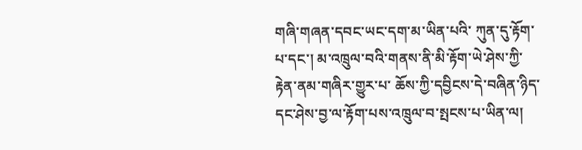གཞི་གཞན་དབང་ཡང་དག་མ་ཡིན་པའི་ ཀུན་དུ་རྟོག་པ་དང་། མ་འཁྲུལ་བའི་གནས་ནི་མི་རྟོག་ཡེ་ཤེས་ཀྱི་རྟེན་ནམ་གཞིར་གྱུར་པ་ ཆོས་ཀྱི་དབྱིངས་དེ་བཞིན་ཉིད་དང་ཤེས་བྱ་ལ་རྟོག་པས་འཁྲུལ་བ་སྤངས་པ་ཡིན་ལ།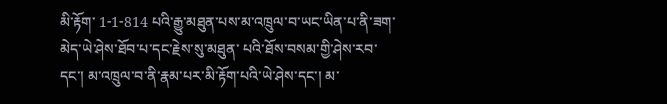མི་རྟོག་ 1-1-814 པའི་རྒྱུ་མཐུན་པས་མ་འཁྲུལ་བ་ཡང་ཡིན་པ་ནི་ཟག་མེད་ཡེ་ཤེས་ཐོབ་པ་དང་རྗེས་སུ་མཐུན་ པའི་ཐོས་བསམ་གྱི་ཤེས་རབ་དང་། མ་འཁྲུལ་བ་ནི་རྣམ་པར་མི་རྟོག་པའི་ཡེ་ཤེས་དང་། མ་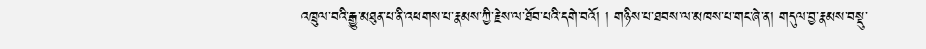འཁྲུལ་བའི་རྒྱུ་མཐུན་པ་ནི་འཕགས་པ་རྣམས་ཀྱི་རྗེས་ལ་ཐོབ་པའི་དགེ་བའོ། ། གཉིས་པ་ཐབས་ལ་མཁས་པ་གང་ཞེ་ན། གདུལ་བྱ་རྣམས་བསྡུ་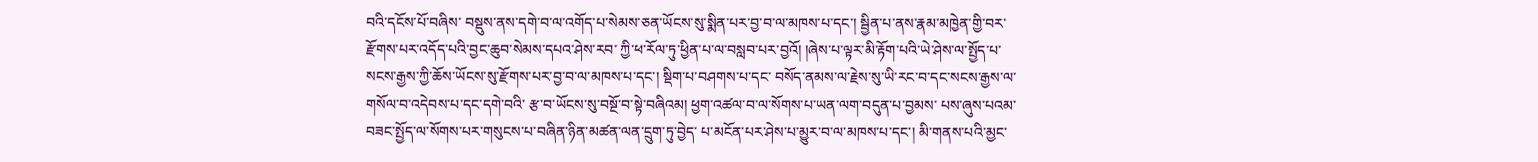བའི་དངོས་པོ་བཞིས་ བསྡུས་ནས་དགེ་བ་ལ་འགོད་པ་སེམས་ཅན་ཡོངས་སུ་སྨིན་པར་བྱ་བ་ལ་མཁས་པ་དང་། སྦྱིན་པ་ནས་རྣམ་མཁྱེན་གྱི་བར་རྫོགས་པར་འདོད་པའི་བྱང་ཆུབ་སེམས་དཔའ་ཤེས་རབ་ ཀྱི་ཕ་རོལ་ཏུ་ཕྱིན་པ་ལ་བསླབ་པར་བྱའོ། །ཞེས་པ་ལྟར་མི་རྟོག་པའི་ཡེ་ཤེས་ལ་སྤྱོད་པ་ སངས་རྒྱས་ཀྱི་ཆོས་ཡོངས་སུ་རྫོགས་པར་བྱ་བ་ལ་མཁས་པ་དང་། སྡིག་པ་བཤགས་པ་དང་ བསོད་ནམས་ལ་རྗེས་སུ་ཡི་རང་བ་དང་སངས་རྒྱས་ལ་གསོལ་བ་འདེབས་པ་དང་དགེ་བའི་ རྩ་བ་ཡོངས་སུ་བསྔོ་བ་སྟེ་བཞིའམ། ཕྱག་འཚལ་བ་ལ་སོགས་པ་ཡན་ལག་བདུན་པ་བྱམས་ པས་ཞུས་པའམ་བཟང་སྤྱོད་ལ་སོགས་པར་གསུངས་པ་བཞིན་ཉིན་མཚན་ལན་དྲུག་ཏུ་བྱེད་ པ་མངོན་པར་ཤེས་པ་མྱུར་བ་ལ་མཁས་པ་དང་། མི་གནས་པའི་མྱང་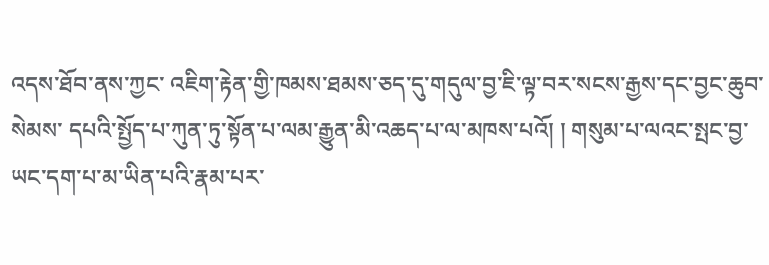འདས་ཐོབ་ནས་ཀྱང་ འཇིག་རྟེན་གྱི་ཁམས་ཐམས་ཅད་དུ་གདུལ་བྱ་ཇི་ལྟ་བར་སངས་རྒྱས་དང་བྱང་ཆུབ་སེམས་ དཔའི་སྤྱོད་པ་ཀུན་ཏུ་སྟོན་པ་ལམ་རྒྱུན་མི་འཆད་པ་ལ་མཁས་པའོ། ། གསུམ་པ་ལའང་སྤང་བྱ་ཡང་དག་པ་མ་ཡིན་པའི་རྣམ་པར་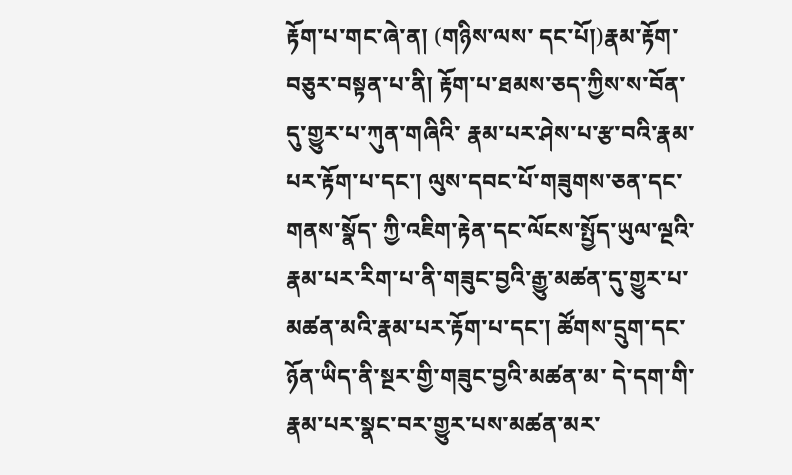རྟོག་པ་གང་ཞེ་ན། (གཉིས་ལས་ དང་པོ།)རྣམ་རྟོག་བཅུར་བསྟན་པ་ནི། རྟོག་པ་ཐམས་ཅད་ཀྱིས་ས་བོན་དུ་གྱུར་པ་ཀུན་གཞིའི་ རྣམ་པར་ཤེས་པ་རྩ་བའི་རྣམ་པར་རྟོག་པ་དང་། ལུས་དབང་པོ་གཟུགས་ཅན་དང་གནས་སྣོད་ ཀྱི་འཇིག་རྟེན་དང་ལོངས་སྤྱོད་ཡུལ་ལྔའི་རྣམ་པར་རིག་པ་ནི་གཟུང་བྱའི་རྒྱུ་མཚན་དུ་གྱུར་པ་ མཚན་མའི་རྣམ་པར་རྟོག་པ་དང་། ཚོགས་དྲུག་དང་ཉོན་ཡིད་ནི་སྔར་གྱི་གཟུང་བྱའི་མཚན་མ་ དེ་དག་གི་རྣམ་པར་སྣང་བར་གྱུར་པས་མཚན་མར་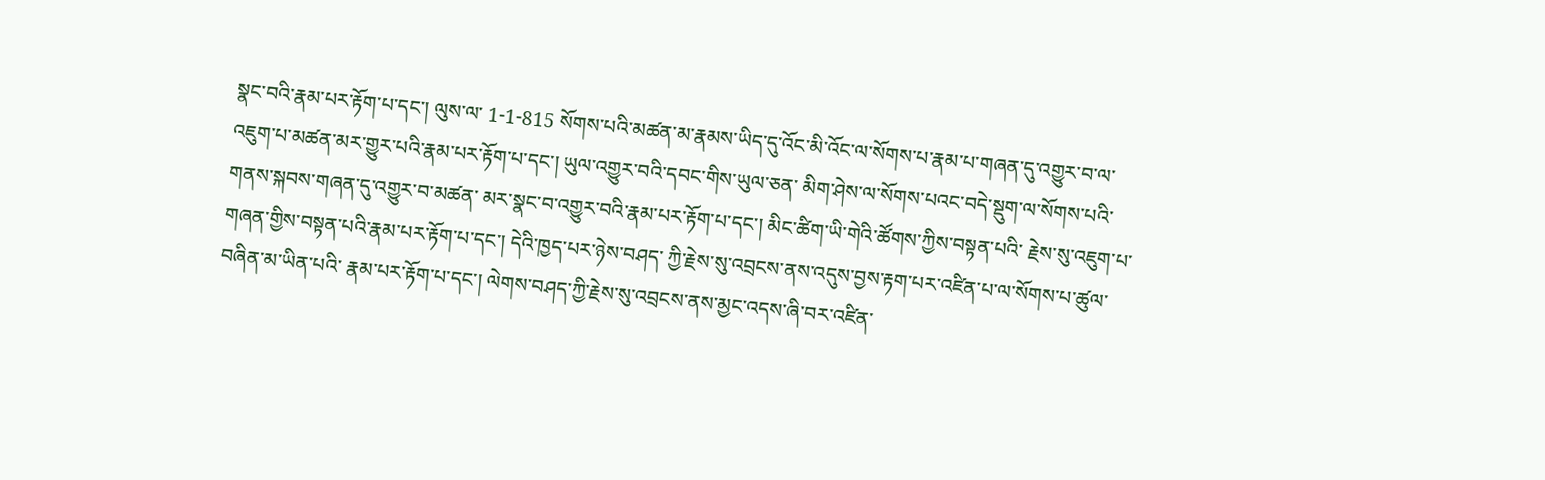སྣང་བའི་རྣམ་པར་རྟོག་པ་དང་། ལུས་ལ་ 1-1-815 སོགས་པའི་མཚན་མ་རྣམས་ཡིད་དུ་འོང་མི་འོང་ལ་སོགས་པ་རྣམ་པ་གཞན་དུ་འགྱུར་བ་ལ་ འཇུག་པ་མཚན་མར་གྱུར་པའི་རྣམ་པར་རྟོག་པ་དང་། ཡུལ་འགྱུར་བའི་དབང་གིས་ཡུལ་ཅན་ མིག་ཤེས་ལ་སོགས་པའང་བདེ་སྡུག་ལ་སོགས་པའི་གནས་སྐབས་གཞན་དུ་འགྱུར་བ་མཚན་ མར་སྣང་བ་འགྱུར་བའི་རྣམ་པར་རྟོག་པ་དང་། མིང་ཚིག་ཡི་གེའི་ཚོགས་ཀྱིས་བསྟན་པའི་ རྗེས་སུ་འཇུག་པ་གཞན་གྱིས་བསྟན་པའི་རྣམ་པར་རྟོག་པ་དང་། དེའི་ཁྱད་པར་ཉེས་བཤད་ ཀྱི་རྗེས་སུ་འབྲངས་ནས་འདུས་བྱས་རྟག་པར་འཛིན་པ་ལ་སོགས་པ་ཚུལ་བཞིན་མ་ཡིན་པའི་ རྣམ་པར་རྟོག་པ་དང་། ལེགས་བཤད་ཀྱི་རྗེས་སུ་འབྲངས་ནས་མྱང་འདས་ཞི་བར་འཛིན་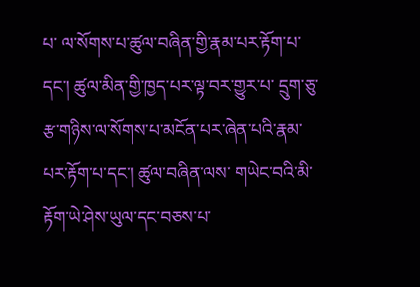པ་ ལ་སོགས་པ་ཚུལ་བཞིན་གྱི་རྣམ་པར་རྟོག་པ་དང་། ཚུལ་མིན་གྱི་ཁྱད་པར་ལྟ་བར་གྱུར་པ་ དྲུག་ཅུ་རྩ་གཉིས་ལ་སོགས་པ་མངོན་པར་ཞེན་པའི་རྣམ་པར་རྟོག་པ་དང་། ཚུལ་བཞིན་ལས་ གཡེང་བའི་མི་རྟོག་ཡེ་ཤེས་ཡུལ་དང་བཅས་པ་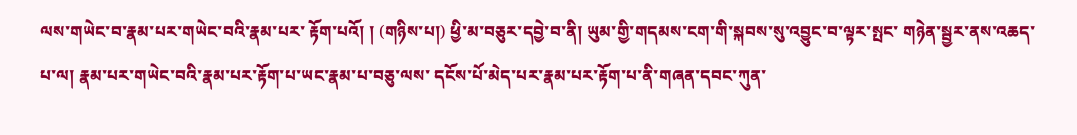ལས་གཡེང་བ་རྣམ་པར་གཡེང་བའི་རྣམ་པར་ རྟོག་པའོ། ། (གཉིས་པ།) ཕྱི་མ་བཅུར་དབྱེ་བ་ནི། ཡུམ་གྱི་གདམས་ངག་གི་སྐབས་སུ་འབྱུང་བ་ལྟར་སྤང་ གཉེན་སྦྱར་ནས་འཆད་པ་ལ། རྣམ་པར་གཡེང་བའི་རྣམ་པར་རྟོག་པ་ཡང་རྣམ་པ་བཅུ་ལས་ དངོས་པོ་མེད་པར་རྣམ་པར་རྟོག་པ་ནི་གཞན་དབང་ཀུན་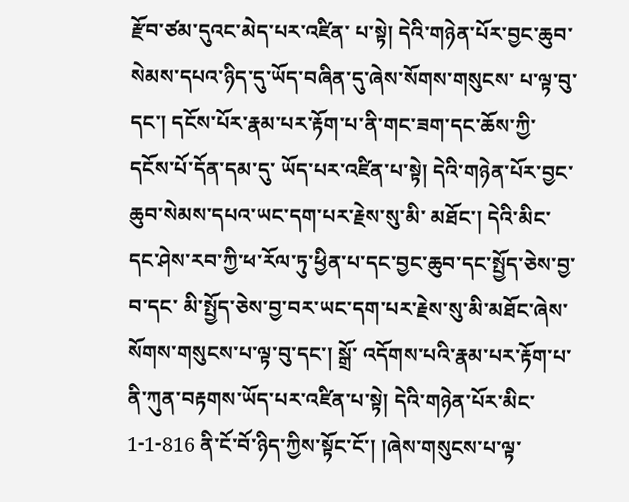རྫོབ་ཙམ་དུའང་མེད་པར་འཛིན་ པ་སྟེ། དེའི་གཉེན་པོར་བྱང་ཆུབ་སེམས་དཔའ་ཉིད་དུ་ཡོད་བཞིན་དུ་ཞེས་སོགས་གསུངས་ པ་ལྟ་བུ་དང་། དངོས་པོར་རྣམ་པར་རྟོག་པ་ནི་གང་ཟག་དང་ཆོས་ཀྱི་དངོས་པོ་དོན་དམ་དུ་ ཡོད་པར་འཛིན་པ་སྟེ། དེའི་གཉེན་པོར་བྱང་ཆུབ་སེམས་དཔའ་ཡང་དག་པར་རྗེས་སུ་མི་ མཐོང་། དེའི་མིང་དང་ཤེས་རབ་ཀྱི་ཕ་རོལ་ཏུ་ཕྱིན་པ་དང་བྱང་ཆུབ་དང་སྤྱོད་ཅེས་བྱ་བ་དང་ མི་སྤྱོད་ཅེས་བྱ་བར་ཡང་དག་པར་རྗེས་སུ་མི་མཐོང་ཞེས་སོགས་གསུངས་པ་ལྟ་བུ་དང་། སྒྲོ་ འདོགས་པའི་རྣམ་པར་རྟོག་པ་ནི་ཀུན་བརྟགས་ཡོད་པར་འཛིན་པ་སྟེ། དེའི་གཉེན་པོར་མིང་ 1-1-816 ནི་ངོ་བོ་ཉིད་ཀྱིས་སྟོང་ངོ་། །ཞེས་གསུངས་པ་ལྟ་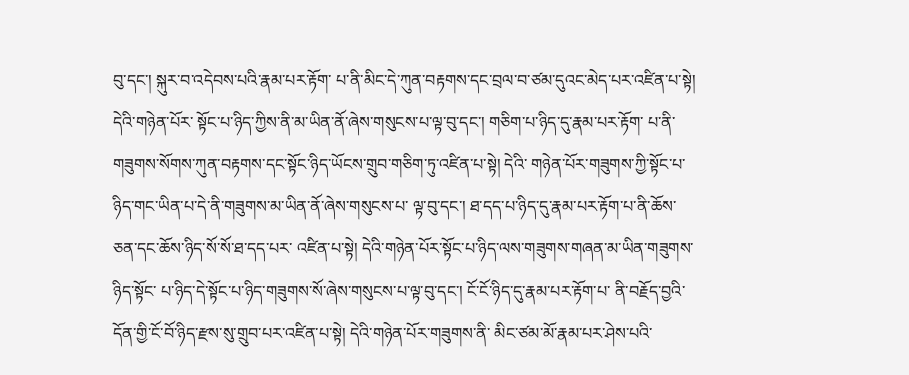བུ་དང་། སྐུར་བ་འདེབས་པའི་རྣམ་པར་རྟོག་ པ་ནི་མིང་དེ་ཀུན་བརྟགས་དང་བྲལ་བ་ཙམ་དུའང་མེད་པར་འཛིན་པ་སྟེ། དེའི་གཉེན་པོར་ སྟོང་པ་ཉིད་ཀྱིས་ནི་མ་ཡིན་ནོ་ཞེས་གསུངས་པ་ལྟ་བུ་དང་། གཅིག་པ་ཉིད་དུ་རྣམ་པར་རྟོག་ པ་ནི་གཟུགས་སོགས་ཀུན་བརྟགས་དང་སྟོང་ཉིད་ཡོངས་གྲུབ་གཅིག་ཏུ་འཛིན་པ་སྟེ། དེའི་ གཉེན་པོར་གཟུགས་ཀྱི་སྟོང་པ་ཉིད་གང་ཡིན་པ་དེ་ནི་གཟུགས་མ་ཡིན་ནོ་ཞེས་གསུངས་པ་ ལྟ་བུ་དང་། ཐ་དད་པ་ཉིད་དུ་རྣམ་པར་རྟོག་པ་ནི་ཆོས་ཅན་དང་ཆོས་ཉིད་སོ་སོ་ཐ་དད་པར་ འཛིན་པ་སྟེ། དེའི་གཉེན་པོར་སྟོང་པ་ཉིད་ལས་གཟུགས་གཞན་མ་ཡིན་གཟུགས་ཉིད་སྟོང་ པ་ཉིད་དེ་སྟོང་པ་ཉིད་གཟུགས་སོ་ཞེས་གསུངས་པ་ལྟ་བུ་དང་། ངོ་ངོ་ཉིད་དུ་རྣམ་པར་རྟོག་པ་ ནི་བརྗོད་བྱའི་དོན་གྱི་ངོ་བོ་ཉིད་རྫས་སུ་གྲུབ་པར་འཛིན་པ་སྟེ། དེའི་གཉེན་པོར་གཟུགས་ནི་ མིང་ཙམ་མོ་རྣམ་པར་ཤེས་པའི་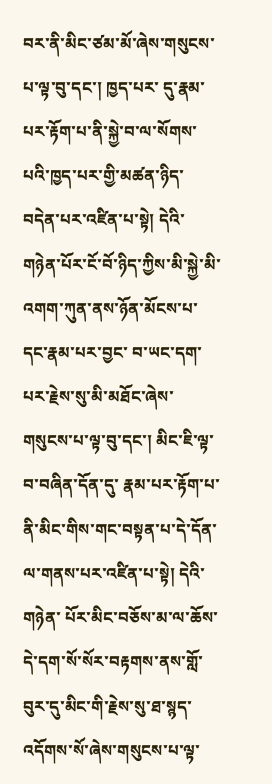བར་ནི་མིང་ཙམ་མོ་ཞེས་གསུངས་པ་ལྟ་བུ་དང་། ཁྱད་པར་ དུ་རྣམ་པར་རྟོག་པ་ནི་སྐྱེ་བ་ལ་སོགས་པའི་ཁྱད་པར་གྱི་མཚན་ཉིད་བདེན་པར་འཛིན་པ་སྟེ། དེའི་གཉེན་པོར་ངོ་བོ་ཉིད་ཀྱིས་མི་སྐྱེ་མི་འགག་ཀུན་ནས་ཉོན་མོངས་པ་དང་རྣམ་པར་བྱང་ བ་ཡང་དག་པར་རྗེས་སུ་མི་མཐོང་ཞེས་གསུངས་པ་ལྟ་བུ་དང་། མིང་ཇི་ལྟ་བ་བཞིན་དོན་དུ་ རྣམ་པར་རྟོག་པ་ནི་མིང་གིས་གང་བསྟན་པ་དེ་དོན་ལ་གནས་པར་འཛིན་པ་སྟེ། དེའི་གཉེན་ པོར་མིང་བཅོས་མ་ལ་ཆོས་དེ་དག་སོ་སོར་བརྟགས་ནས་གློ་བུར་དུ་མིང་གི་རྗེས་སུ་ཐ་སྙད་ འདོགས་སོ་ཞེས་གསུངས་པ་ལྟ་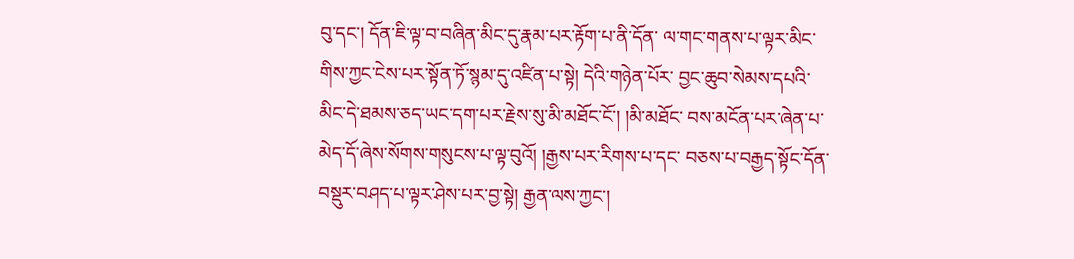བུ་དང་། དོན་ཇི་ལྟ་བ་བཞིན་མིང་དུ་རྣམ་པར་རྟོག་པ་ནི་དོན་ ལ་གང་གནས་པ་ལྟར་མིང་གིས་ཀྱང་ངེས་པར་སྟོན་ཏོ་སྙམ་དུ་འཛིན་པ་སྟེ། དེའི་གཉེན་པོར་ བྱང་ཆུབ་སེམས་དཔའི་མིང་དེ་ཐམས་ཅད་ཡང་དག་པར་རྗེས་སུ་མི་མཐོང་ངོ་། །མི་མཐོང་ བས་མངོན་པར་ཞེན་པ་མེད་དོ་ཞེས་སོགས་གསུངས་པ་ལྟ་བུའོ། །རྒྱས་པར་རིགས་པ་དང་ བཅས་པ་བརྒྱད་སྟོང་དོན་བསྡུར་བཤད་པ་ལྟར་ཤེས་པར་བྱ་སྟེ། རྒྱན་ལས་ཀྱང་།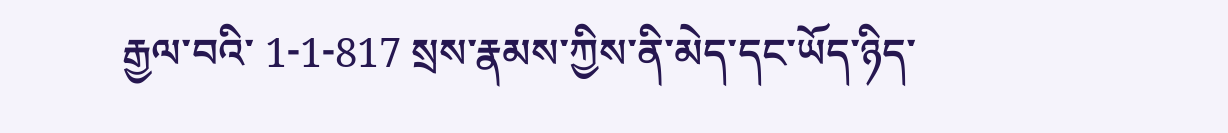རྒྱལ་བའི་ 1-1-817 སྲས་རྣམས་ཀྱིས་ནི་མེད་དང་ཡོད་ཉིད་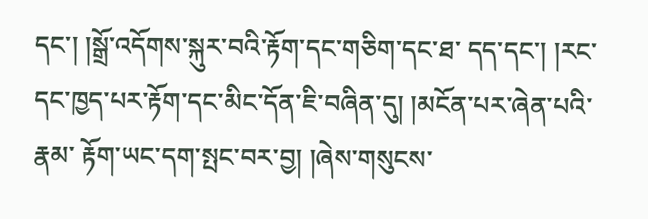དང་། །སྒྲོ་འདོགས་སྐུར་བའི་རྟོག་དང་གཅིག་དང་ཐ་ དད་དང་། །རང་དང་ཁྱད་པར་རྟོག་དང་མིང་དོན་ཇི་བཞིན་དུ། །མངོན་པར་ཞེན་པའི་རྣམ་ རྟོག་ཡང་དག་སྤང་བར་བྱ། །ཞེས་གསུངས་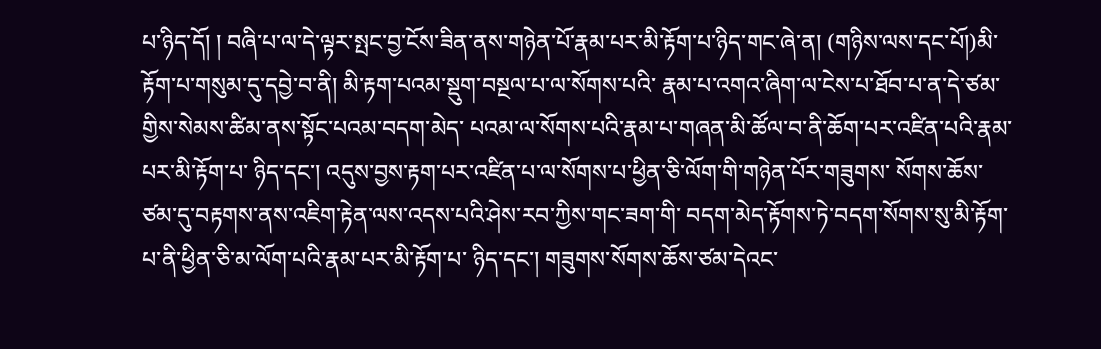པ་ཉིད་དོ། ། བཞི་པ་ལ་དེ་ལྟར་སྤང་བྱ་ངོས་ཟིན་ནས་གཉེན་པོ་རྣམ་པར་མི་རྟོག་པ་ཉིད་གང་ཞེ་ན། (གཉིས་ལས་དང་པོ།)མི་རྟོག་པ་གསུམ་དུ་དབྱེ་བ་ནི། མི་རྟག་པའམ་སྡུག་བསྔལ་པ་ལ་སོགས་པའི་ རྣམ་པ་འགའ་ཞིག་ལ་ངེས་པ་ཐོབ་པ་ན་དེ་ཙམ་གྱིས་སེམས་ཚིམ་ནས་སྟོང་པའམ་བདག་མེད་ པའམ་ལ་སོགས་པའི་རྣམ་པ་གཞན་མི་ཚོལ་བ་ནི་ཆོག་པར་འཛིན་པའི་རྣམ་པར་མི་རྟོག་པ་ ཉིད་དང་། འདུས་བྱས་རྟག་པར་འཛིན་པ་ལ་སོགས་པ་ཕྱིན་ཅི་ལོག་གི་གཉེན་པོར་གཟུགས་ སོགས་ཆོས་ཙམ་དུ་བརྟགས་ནས་འཇིག་རྟེན་ལས་འདས་པའི་ཤེས་རབ་ཀྱིས་གང་ཟག་གི་ བདག་མེད་རྟོགས་ཏེ་བདག་སོགས་སུ་མི་རྟོག་པ་ནི་ཕྱིན་ཅི་མ་ལོག་པའི་རྣམ་པར་མི་རྟོག་པ་ ཉིད་དང་། གཟུགས་སོགས་ཆོས་ཙམ་དེའང་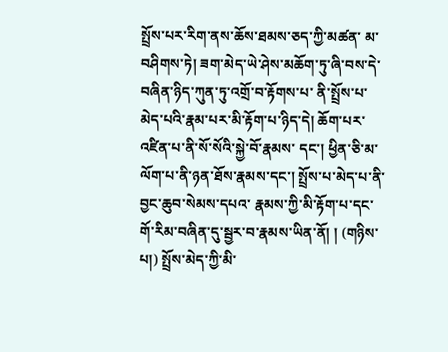སྤྲོས་པར་རིག་ནས་ཆོས་ཐམས་ཅད་ཀྱི་མཚན་ མ་བཤིགས་ཏེ། ཟག་མེད་ཡེ་ཤེས་མཆོག་ཏུ་ཞི་བས་དེ་བཞིན་ཉིད་ཀུན་ཏུ་འགྲོ་བ་རྟོགས་པ་ ནི་སྤྲོས་པ་མེད་པའི་རྣམ་པར་མི་རྟོག་པ་ཉིད་དེ། ཆོག་པར་འཛིན་པ་ནི་སོ་སོའི་སྐྱེ་བོ་རྣམས་ དང་། ཕྱིན་ཅི་མ་ལོག་པ་ནི་ཉན་ཐོས་རྣམས་དང་། སྤྲོས་པ་མེད་པ་ནི་བྱང་ཆུབ་སེམས་དཔའ་ རྣམས་ཀྱི་མི་རྟོག་པ་དང་གོ་རིམ་བཞིན་དུ་སྦྱར་བ་རྣམས་ཡིན་ནོ། ། (གཉིས་པ།) སྤྲོས་མེད་ཀྱི་མི་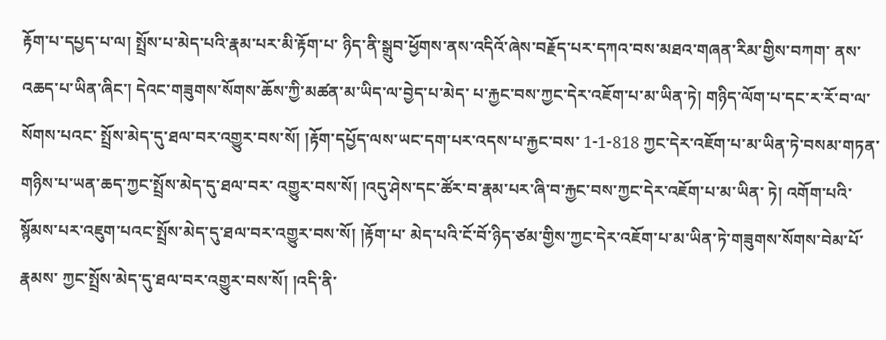རྟོག་པ་དཔྱད་པ་ལ། སྤྲོས་པ་མེད་པའི་རྣམ་པར་མི་རྟོག་པ་ ཉིད་ནི་སྒྲུབ་ཕྱོགས་ནས་འདིའོ་ཞེས་བརྗོད་པར་དཀའ་བས་མཐའ་གཞན་རིམ་གྱིས་བཀག་ ནས་འཆད་པ་ཡིན་ཞིང་། དེའང་གཟུགས་སོགས་ཆོས་ཀྱི་མཚན་མ་ཡིད་ལ་བྱེད་པ་མེད་ པ་རྐྱང་བས་ཀྱང་དེར་འཇོག་པ་མ་ཡིན་ཏེ། གཉིད་ལོག་པ་དང་ར་རོ་བ་ལ་སོགས་པའང་ སྤྲོས་མེད་དུ་ཐལ་བར་འགྱུར་བས་སོ། །རྟོག་དཔྱོད་ལས་ཡང་དག་པར་འདས་པ་རྐྱང་བས་ 1-1-818 ཀྱང་དེར་འཇོག་པ་མ་ཡིན་ཏེ་བསམ་གཏན་གཉིས་པ་ཡན་ཆད་ཀྱང་སྤྲོས་མེད་དུ་ཐལ་བར་ འགྱུར་བས་སོ། །འདུ་ཤེས་དང་ཚོར་བ་རྣམ་པར་ཞི་བ་རྐྱང་བས་ཀྱང་དེར་འཇོག་པ་མ་ཡིན་ ཏེ། འགོག་པའི་སྙོམས་པར་འཇུག་པའང་སྤྲོས་མེད་དུ་ཐལ་བར་འགྱུར་བས་སོ། །རྟོག་པ་ མེད་པའི་ངོ་བོ་ཉིད་ཙམ་གྱིས་ཀྱང་དེར་འཇོག་པ་མ་ཡིན་ཏེ་གཟུགས་སོགས་བེམ་པོ་རྣམས་ ཀྱང་སྤྲོས་མེད་དུ་ཐལ་བར་འགྱུར་བས་སོ། །འདི་ནི་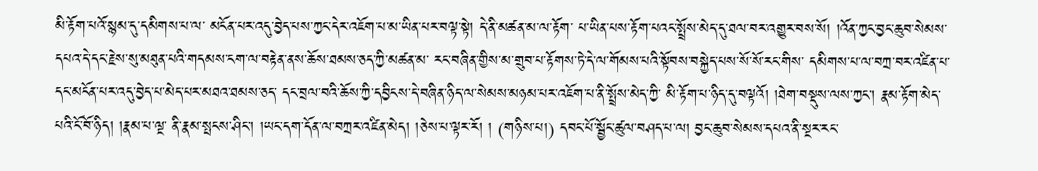མི་རྟོག་པའོ་སྙམ་དུ་དམིགས་པ་ལ་ མངོན་པར་འདུ་བྱེད་པས་ཀྱང་དེར་འཇོག་པ་མ་ཡིན་པར་བལྟ་སྟེ། དེ་ནི་མཚན་མ་ལ་རྟོག་ པ་ཡིན་པས་རྟོག་པའང་སྤྲོས་མེད་དུ་ཐལ་བར་འགྱུར་བས་སོ། །འོན་ཀྱང་བྱང་ཆུབ་སེམས་ དཔའ་དེ་དང་རྗེས་སུ་མཐུན་པའི་གདམས་ངག་ལ་བརྟེན་ནས་ཆོས་ཐམས་ཅད་ཀྱི་མཚན་མ་ རང་བཞིན་གྱིས་མ་གྲུབ་པ་རྟོགས་ཏེ་དེ་ལ་གོམས་པའི་སྟོབས་བསྐྱེད་པས་སོ་སོ་རང་གིས་ དམིགས་པ་ལ་བཀྲ་བར་འཛིན་པ་དང་མངོན་པར་འདུ་བྱེད་པ་མེད་པར་མཐའ་ཐམས་ཅད་ དང་བྲལ་བའི་ཆོས་ཀྱི་དབྱིངས་དེ་བཞིན་ཉིད་ལ་སེམས་མཉམ་པར་འཇོག་པ་ནི་སྤྲོས་མེད་ཀྱི་ མི་རྟོག་པ་ཉིད་དུ་བལྟའོ། །ཐེག་བསྡུས་ལས་ཀྱང་། རྣམ་རྟོག་མེད་པའི་ངོ་བོ་ཉིད། །རྣམ་པ་ལྔ་ ནི་རྣམ་སྤངས་ཤིང་། །ཡང་དག་དོན་ལ་བཀྲར་འཛིན་མེད། །ཅེས་པ་ལྟར་རོ། ། (གཉིས་པ།) དབང་པོ་སྦྱོང་ཚུལ་བཤད་པ་ལ། བྱང་ཆུབ་སེམས་དཔའ་ནི་སྔར་རང་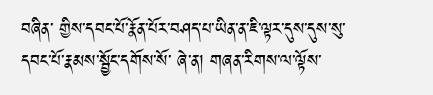བཞིན་ གྱིས་དབང་པོ་རྣོན་པོར་བཤད་པ་ཡིན་ན་ཇི་ལྟར་དུས་དུས་སུ་དབང་པོ་རྣམས་སྦྱོང་དགོས་སོ་ ཞེ་ན། གཞན་རིགས་ལ་ལྟོས་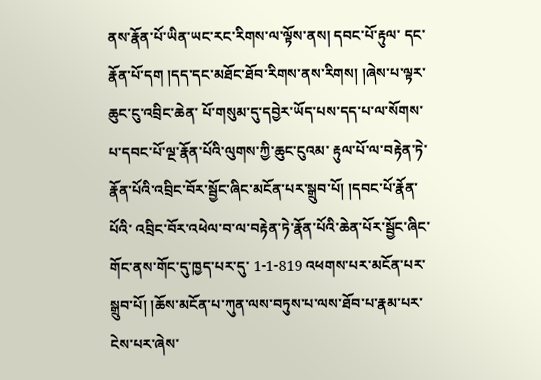ནས་རྣོན་པོ་ཡིན་ཡང་རང་རིགས་ལ་ལྟོས་ནས། དབང་པོ་རྟུལ་ དང་རྣོན་པོ་དག །དད་དང་མཐོང་ཐོབ་རིགས་ནས་རིགས། །ཞེས་པ་ལྟར་ཆུང་ངུ་འབྲིང་ཆེན་ པོ་གསུམ་དུ་དབྱེར་ཡོད་པས་དད་པ་ལ་སོགས་པ་དབང་པོ་ལྔ་རྣོན་པོའི་ལུགས་ཀྱི་ཆུང་ངུའམ་ རྟུལ་པོ་ལ་བརྟེན་ཏེ་རྣོན་པོའི་འབྲིང་བོར་སྦྱོང་ཞིང་མངོན་པར་སྒྲུབ་པོ། །དབང་པོ་རྣོན་པོའི་ འབྲིང་བོར་འཕེལ་བ་ལ་བརྟེན་ཏེ་རྣོན་པོའི་ཆེན་པོར་སྦྱོང་ཞིང་གོང་ནས་གོང་དུ་ཁྱད་པར་དུ་ 1-1-819 འཕགས་པར་མངོན་པར་སྒྲུབ་པོ། །ཆོས་མངོན་པ་ཀུན་ལས་བཏུས་པ་ལས་ཐོབ་པ་རྣམ་པར་ ངེས་པར་ཞེས་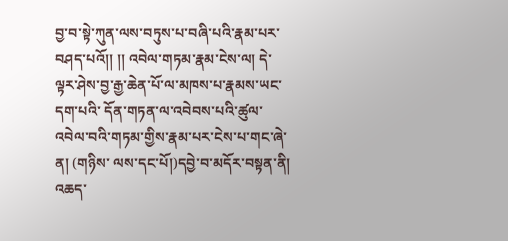བྱ་བ་སྟེ་ཀུན་ལས་བཏུས་པ་བཞི་པའི་རྣམ་པར་བཤད་པའོ།། །། འབེལ་གཏམ་རྣམ་ངེས་ལ། དེ་ལྟར་ཤེས་བྱ་རྒྱ་ཆེན་པོ་ལ་མཁས་པ་རྣམས་ཡང་དག་པའི་ དོན་གཏན་ལ་འབེབས་པའི་ཚུལ་འབེལ་བའི་གཏམ་གྱིས་རྣམ་པར་ངེས་པ་གང་ཞེ་ན། (གཉིས་ ལས་དང་པོ།)དབྱེ་བ་མདོར་བསྟན་ནི། འཆད་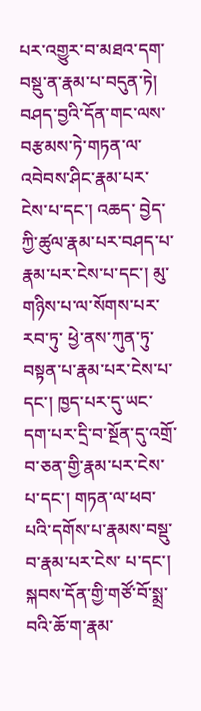པར་འགྱུར་བ་མཐའ་དག་བསྡུ་ན་རྣམ་པ་བདུན་ཏེ། བཤད་བྱའི་དོན་གང་ལས་བརྩམས་ཏེ་གཏན་ལ་འབེབས་ཤིང་རྣམ་པར་ངེས་པ་དང་། འཆད་ བྱེད་ཀྱི་ཚུལ་རྣམ་པར་བཤད་པ་རྣམ་པར་ངེས་པ་དང་། མུ་གཉིས་པ་ལ་སོགས་པར་རབ་ཏུ་ ཕྱེ་ནས་ཀུན་ཏུ་བསྟན་པ་རྣམ་པར་ངེས་པ་དང་། ཁྱད་པར་དུ་ཡང་དག་པར་དྲི་བ་སྔོན་དུ་འགྲོ་ བ་ཅན་གྱི་རྣམ་པར་ངེས་པ་དང་། གཏན་ལ་ཕབ་པའི་དགོས་པ་རྣམས་བསྡུ་བ་རྣམ་པར་ངེས་ པ་དང་། སྐབས་དོན་གྱི་གཙོ་བོ་སྨྲ་བའི་ཆོ་ག་རྣམ་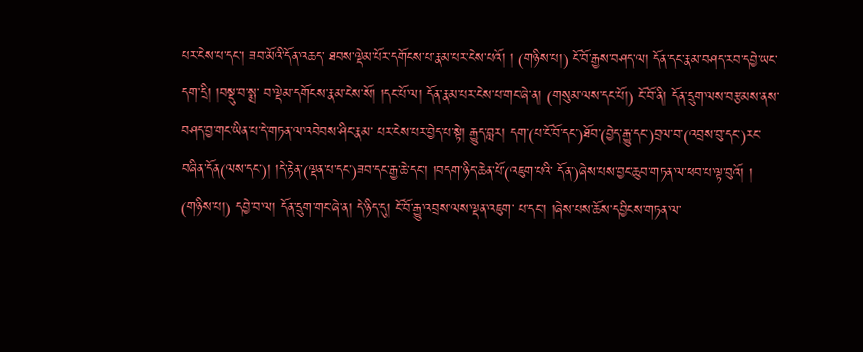པར་ངེས་པ་དང་། ཟབ་མོའི་དོན་འཆད་ ཐབས་ལྡེམ་པོར་དགོངས་པ་རྣམ་པར་ངེས་པའོ། ། (གཉིས་པ།) ངོ་བོ་རྒྱས་བཤད་ལ། དོན་དང་རྣམ་བཤད་རབ་དབྱེ་ཡང་དག་དྲི། །བསྡུ་བ་སྨྲ་ བ་ལྡེམ་དགོངས་རྣམ་ངེས་སོ། །དང་པོ་ལ། དོན་རྣམ་པར་ངེས་པ་གང་ཞེ་ན། (གསུམ་ལས་དང་པོ།) ངོ་བོ་ནི། དོན་དྲུག་ལས་བརྩམས་ནས་བཤད་བྱ་གང་ཡིན་པ་དེ་གཏན་ལ་འབེབས་ཤིང་རྣམ་ པར་ངེས་པར་བྱེད་པ་སྟེ། རྒྱུད་བླར། དག་(པ་ངོ་བོ་དང་)ཐོབ་(བྱེད་རྒྱུ་དང་)བྲལ་བ་(འབྲས་བུ་དང་)རང་ བཞིན་དོན(ལས་དང་)། །དེ་རྟེན་(ལྡན་པ་དང་)ཟབ་དང་རྒྱ་ཆེ་དང་། །བདག་ཉིད་ཆེན་པོ་(འཇུག་པའི་ དོན་)ཞེས་པས་བྱང་ཆུབ་གཏན་ལ་ཕབ་པ་ལྟ་བུའོ། ། (གཉིས་པ།) དབྱེ་བ་ལ། དོན་དྲུག་གང་ཞེ་ན། དེ་ཉིད་དུ། ངོ་བོ་རྒྱུ་འབྲས་ལས་ལྡན་འཇུག་ པ་དང་། །ཞེས་པས་ཆོས་དབྱིངས་གཏན་ལ་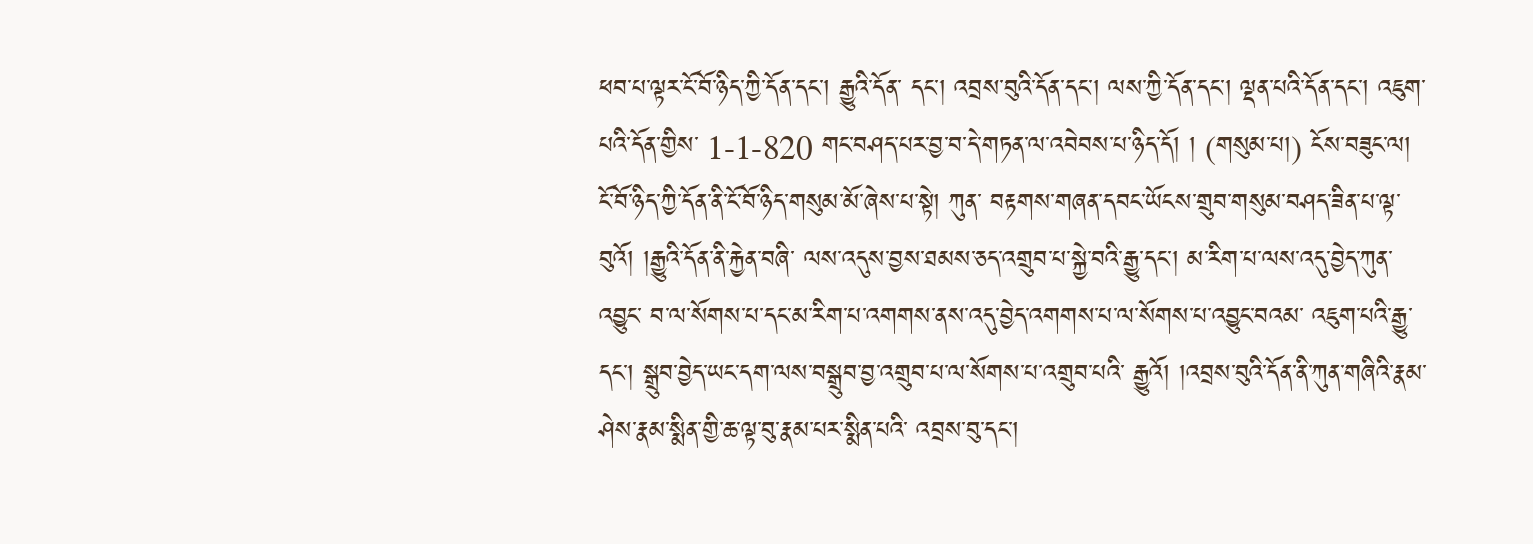ཕབ་པ་ལྟར་ངོ་བོ་ཉིད་ཀྱི་དོན་དང་། རྒྱུའི་དོན་ དང་། འབྲས་བུའི་དོན་དང་། ལས་ཀྱི་དོན་དང་། ལྡན་པའི་དོན་དང་། འཇུག་པའི་དོན་གྱིས་ 1-1-820 གང་བཤད་པར་བྱ་བ་དེ་གཏན་ལ་འབེབས་པ་ཉིད་དོ། ། (གསུམ་པ།) ངོས་བཟུང་ལ། ངོ་བོ་ཉིད་ཀྱི་དོན་ནི་ངོ་བོ་ཉིད་གསུམ་མོ་ཞེས་པ་སྟེ། ཀུན་ བརྟགས་གཞན་དབང་ཡོངས་གྲུབ་གསུམ་བཤད་ཟིན་པ་ལྟ་བུའོ། །རྒྱུའི་དོན་ནི་རྐྱེན་བཞི་ ལས་འདུས་བྱས་ཐམས་ཅད་འགྲུབ་པ་སྐྱེ་བའི་རྒྱུ་དང་། མ་རིག་པ་ལས་འདུ་བྱེད་ཀུན་འབྱུང་ བ་ལ་སོགས་པ་དང་མ་རིག་པ་འགགས་ནས་འདུ་བྱེད་འགགས་པ་ལ་སོགས་པ་འབྱུང་བའམ་ འཇུག་པའི་རྒྱུ་དང་། སྒྲུབ་བྱེད་ཡང་དག་ལས་བསྒྲུབ་བྱ་འགྲུབ་པ་ལ་སོགས་པ་འགྲུབ་པའི་ རྒྱུའོ། །འབྲས་བུའི་དོན་ནི་ཀུན་གཞིའི་རྣམ་ཤེས་རྣམ་སྨིན་གྱི་ཆ་ལྟ་བུ་རྣམ་པར་སྨིན་པའི་ འབྲས་བུ་དང་།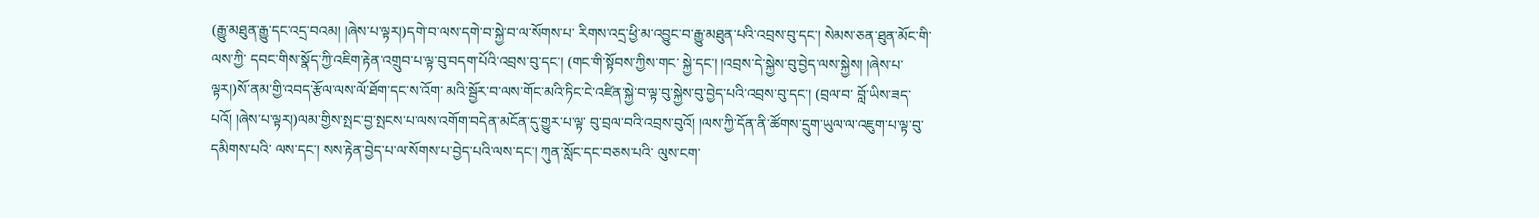(རྒྱུ་མཐུན་རྒྱུ་དང་འདྲ་བའམ། །ཞེས་པ་ལྟར།)དགེ་བ་ལས་དགེ་བ་སྐྱེ་བ་ལ་སོགས་པ་ རིགས་འདྲ་ཕྱི་མ་འབྱུང་བ་རྒྱུ་མཐུན་པའི་འབྲས་བུ་དང་། སེམས་ཅན་ཐུན་མོང་གི་ལས་ཀྱི་ དབང་གིས་སྣོད་ཀྱི་འཇིག་རྟེན་འགྲུབ་པ་ལྟ་བུ་བདག་པོའི་འབྲས་བུ་དང་། (གང་གི་སྟོབས་ཀྱིས་གང་ སྐྱེ་དང་། །འབྲས་དེ་སྐྱེས་བུ་བྱེད་ལས་སྐྱེས། །ཞེས་པ་ལྟར།)སོ་ནམ་གྱི་འབད་རྩོལ་ལས་ལོ་ཐོག་དང་ས་འོག་ མའི་སྦྱོར་བ་ལས་གོང་མའི་ཏིང་ངེ་འཛིན་སྐྱེ་བ་ལྟ་བུ་སྐྱེས་བུ་བྱེད་པའི་འབྲས་བུ་དང་། (བྲལ་བ་ བློ་ཡིས་ཟད་པའོ། །ཞེས་པ་ལྟར།)ལམ་གྱིས་སྤང་བྱ་སྤངས་པ་ལས་འགོག་བདེན་མངོན་དུ་གྱུར་པ་ལྟ་ བུ་བྲལ་བའི་འབྲས་བུའོ། །ལས་ཀྱི་དོན་ནི་ཚོགས་དྲུག་ཡུལ་ལ་འཇུག་པ་ལྟ་བུ་དམིགས་པའི་ ལས་དང་། སས་རྟེན་བྱེད་པ་ལ་སོགས་པ་བྱེད་པའི་ལས་དང་། ཀུན་སློང་དང་བཅས་པའི་ ལུས་ངག་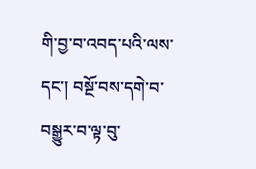གི་བྱ་བ་འབད་པའི་ལས་དང་། བསྔོ་བས་དགེ་བ་བསྒྱུར་བ་ལྟ་བུ་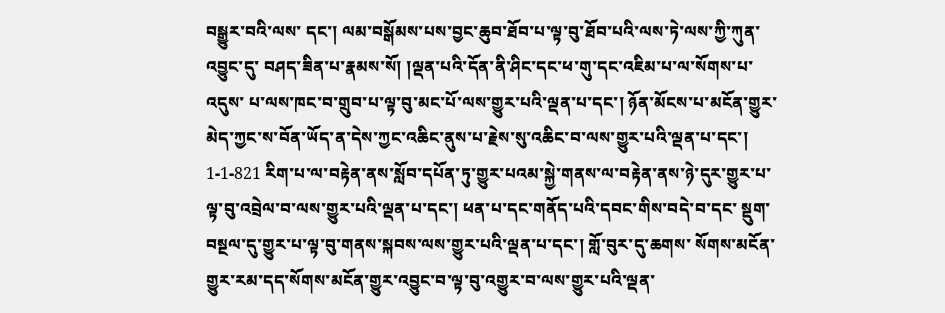བསྒྱུར་བའི་ལས་ དང་། ལམ་བསྒོམས་པས་བྱང་ཆུབ་ཐོབ་པ་ལྟ་བུ་ཐོབ་པའི་ལས་ཏེ་ལས་ཀྱི་ཀུན་འབྱུང་དུ་ བཤད་ཟིན་པ་རྣམས་སོ། །ལྡན་པའི་དོན་ནི་ཤིང་དང་ཕ་གུ་དང་འཇིམ་པ་ལ་སོགས་པ་འདུས་ པ་ལས་ཁང་བ་གྲུབ་པ་ལྟ་བུ་མང་པོ་ལས་གྱུར་པའི་ལྡན་པ་དང་། ཉོན་མོངས་པ་མངོན་གྱུར་ མེད་ཀྱང་ས་བོན་ཡོད་ན་དེས་ཀྱང་འཆིང་ནུས་པ་རྗེས་སུ་འཆིང་བ་ལས་གྱུར་པའི་ལྡན་པ་དང་། 1-1-821 རིག་པ་ལ་བརྟེན་ནས་སློབ་དཔོན་ཏུ་གྱུར་པའམ་སྐྱེ་གནས་ལ་བརྟེན་ནས་ཉེ་དུར་གྱུར་པ་ ལྟ་བུ་འབྲེལ་བ་ལས་གྱུར་པའི་ལྡན་པ་དང་། ཕན་པ་དང་གནོད་པའི་དབང་གིས་བདེ་བ་དང་ སྡུག་བསྔལ་དུ་གྱུར་པ་ལྟ་བུ་གནས་སྐབས་ལས་གྱུར་པའི་ལྡན་པ་དང་། གློ་བུར་དུ་ཆགས་ སོགས་མངོན་གྱུར་རམ་དད་སོགས་མངོན་གྱུར་འབྱུང་བ་ལྟ་བུ་འགྱུར་བ་ལས་གྱུར་པའི་ལྡན་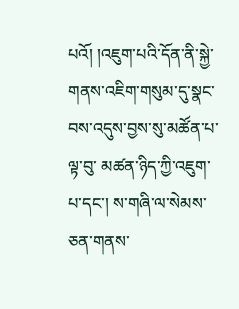པའོ། །འཇུག་པའི་དོན་ནི་སྐྱེ་གནས་འཇིག་གསུམ་དུ་སྣང་བས་འདུས་བྱས་སུ་མཚོན་པ་ལྟ་བུ་ མཚན་ཉིད་ཀྱི་འཇུག་པ་དང་། ས་གཞི་ལ་སེམས་ཅན་གནས་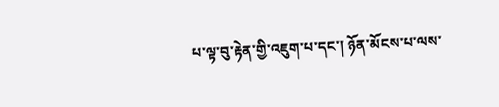པ་ལྟ་བུ་རྟེན་གྱི་འཇུག་པ་དང་། ཉོན་མོངས་པ་ལས་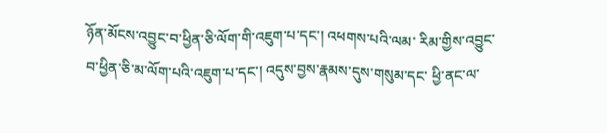ཉོན་མོངས་འབྱུང་བ་ཕྱིན་ཅི་ལོག་གི་འཇུག་པ་དང་། འཕགས་པའི་ལམ་ རིམ་གྱིས་འབྱུང་བ་ཕྱིན་ཅི་མ་ལོག་པའི་འཇུག་པ་དང་། འདུས་བྱས་རྣམས་དུས་གསུམ་དང་ ཕྱི་ནང་ལ་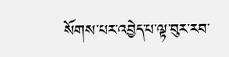སོགས་པར་འབྱེད་པ་ལྟ་བུར་རབ་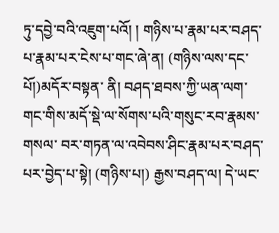ཏུ་དབྱེ་བའི་འཇུག་པའོ། ། གཉིས་པ་རྣམ་པར་བཤད་པ་རྣམ་པར་ངེས་པ་གང་ཞེ་ན། (གཉིས་ལས་དང་པོ།)མདོར་བསྟན་ ནི། བཤད་ཐབས་ཀྱི་ཡན་ལག་གང་གིས་མདོ་སྡེ་ལ་སོགས་པའི་གསུང་རབ་རྣམས་གསལ་ བར་གཏན་ལ་འབེབས་ཤིང་རྣམ་པར་བཤད་པར་བྱེད་པ་སྟེ། (གཉིས་པ།) རྒྱས་བཤད་ལ། དེ་ཡང་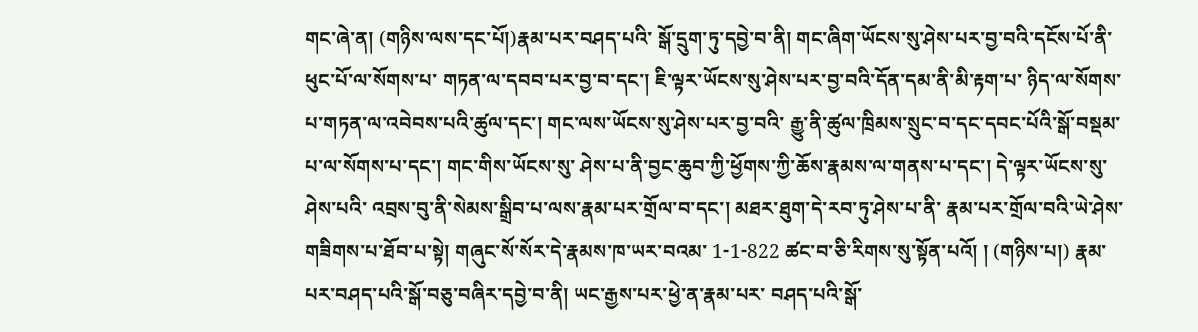གང་ཞེ་ན། (གཉིས་ལས་དང་པོ།)རྣམ་པར་བཤད་པའི་ སྒོ་དྲུག་ཏུ་དབྱེ་བ་ནི། གང་ཞིག་ཡོངས་སུ་ཤེས་པར་བྱ་བའི་དངོས་པོ་ནི་ཕུང་པོ་ལ་སོགས་པ་ གཏན་ལ་དབབ་པར་བྱ་བ་དང་། ཇི་ལྟར་ཡོངས་སུ་ཤེས་པར་བྱ་བའི་དོན་དམ་ནི་མི་རྟག་པ་ ཉིད་ལ་སོགས་པ་གཏན་ལ་འབེབས་པའི་ཚུལ་དང་། གང་ལས་ཡོངས་སུ་ཤེས་པར་བྱ་བའི་ རྒྱུ་ནི་ཚུལ་ཁྲིམས་སྲུང་བ་དང་དབང་པོའི་སྒོ་བསྡམ་པ་ལ་སོགས་པ་དང་། གང་གིས་ཡོངས་སུ་ ཤེས་པ་ནི་བྱང་ཆུབ་ཀྱི་ཕྱོགས་ཀྱི་ཆོས་རྣམས་ལ་གནས་པ་དང་། དེ་ལྟར་ཡོངས་སུ་ཤེས་པའི་ འབྲས་བུ་ནི་སེམས་སྒྲིབ་པ་ལས་རྣམ་པར་གྲོལ་བ་དང་། མཐར་ཐུག་དེ་རབ་ཏུ་ཤེས་པ་ནི་ རྣམ་པར་གྲོལ་བའི་ཡེ་ཤེས་གཟིགས་པ་ཐོབ་པ་སྟེ། གཞུང་སོ་སོར་དེ་རྣམས་ཁ་ཡར་བའམ་ 1-1-822 ཚང་བ་ཅི་རིགས་སུ་སྟོན་པའོ། ། (གཉིས་པ།) རྣམ་པར་བཤད་པའི་སྒོ་བཅུ་བཞིར་དབྱེ་བ་ནི། ཡང་རྒྱས་པར་ཕྱེ་ན་རྣམ་པར་ བཤད་པའི་སྒོ་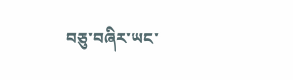བཅུ་བཞིར་ཡང་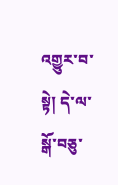འགྱུར་བ་སྟེ། དེ་ལ་སྒོ་བཅུ་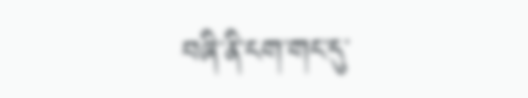བཞི་ནི་ངག་གང་དུ་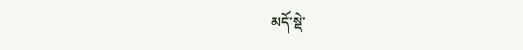མདོ་སྡེ་